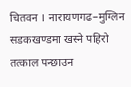चितवन । नारायणगढ–मुग्लिन सडकखण्डमा खस्ने पहिरो तत्काल पन्छाउन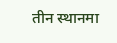तीन स्थानमा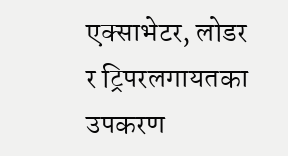एक्साभेटर, लोडर र ट्रिपरलगायतका उपकरण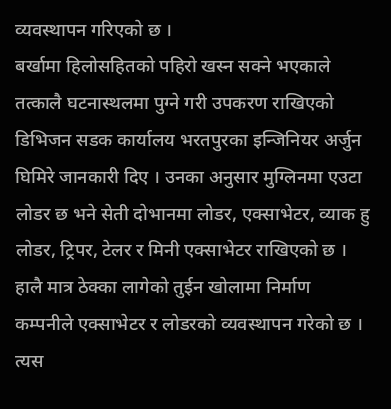व्यवस्थापन गरिएको छ ।
बर्खामा हिलोसहितको पहिरो खस्न सक्ने भएकाले तत्कालै घटनास्थलमा पुग्ने गरी उपकरण राखिएको डिभिजन सडक कार्यालय भरतपुरका इन्जिनियर अर्जुन घिमिरे जानकारी दिए । उनका अनुसार मुग्लिनमा एउटा लोडर छ भने सेती दोभानमा लोडर, एक्साभेटर, व्याक हु लोडर, ट्रिपर, टेलर र मिनी एक्साभेटर राखिएको छ ।
हालै मात्र ठेक्का लागेको तुईन खोलामा निर्माण कम्पनीले एक्साभेटर र लोडरको व्यवस्थापन गरेको छ । त्यस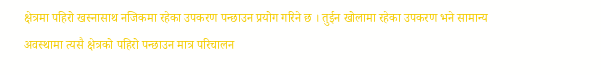क्षेत्रमा पहिरो खस्नासाथ नजिकमा रहेका उपकरण पन्छाउन प्रयोग गरिने छ । तुईन खोलामा रहेका उपकरण भने सामान्य अवस्थामा त्यसै क्षेत्रको पहिरो पन्छाउन मात्र परिचालन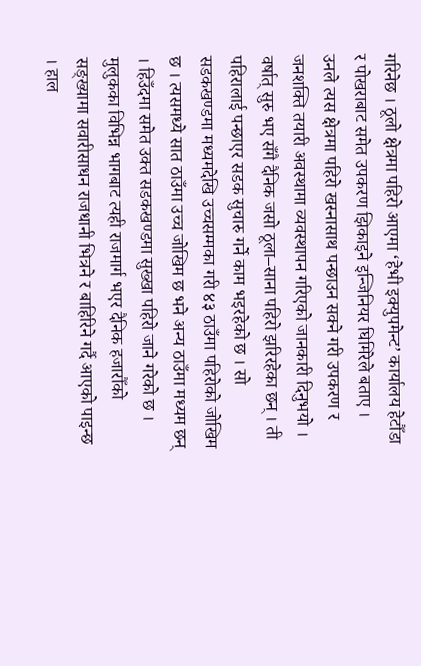गरिनेछ । ठूलो क्षेत्रमा पहिरो आएमा ‘हेभी इक्युपमेन्ट’ कार्यालय हेटौँडा र पोखराबाट समेत उपकरण झिकाइने इन्जिनियर घिमिरेले बताए ।
उनले त्यस क्षेत्रमा पहिरो खस्नासाथ पन्छाउन सक्ने गरी उपकरण र जनशक्ति तयारी अवस्थामा व्यवस्थापन गरिएको जानकारी दिनुभयो । वर्षात् सुरु भए सँगै दैनिक जसो ठूला–साना पहिरो झरिरहेका छन् । ती पहिरालाई पन्छाएर सडक सुचारु गर्ने काम भइरहेको छ । सो सडकखण्डमा मध्यमदेखि उच्चसम्मका गरी ४३ ठाउँमा पहिरोको जोखिम छ । त्यसमध्ये सात ठाउँमा उच्च जोखिम छ भने अन्य ठाउँमा मध्यम छन् । हिउँदमा समेत उक्त सडकखण्डमा सुख्खा पहिरो जाने गरेको छ ।
मुलुकका विभिन्न भागबाट त्यही राजमार्ग भएर दैनिक हजारौँको सङ्ख्यामा सवारीसाधन राजधानी भित्रने र बाहिरिने गर्दै आएको पाइन्छ । हाल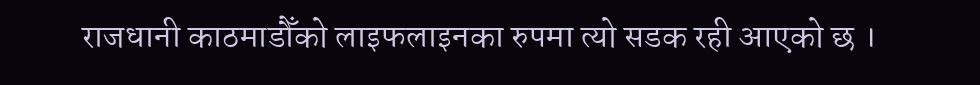राजधानी काठमाडौँको लाइफलाइनका रुपमा त्यो सडक रही आएको छ ।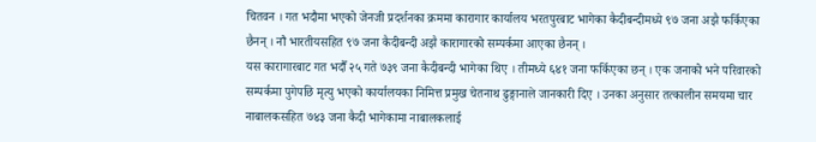चितवन । गत भदौमा भएको जेनजी प्रदर्शनका क्रममा कारागार कार्यालय भरतपुरबाट भागेका कैदीबन्दीमध्ये ९७ जना अझै फर्किएका छैनन् । नौ भारतीयसहित ९७ जना कैदीबन्दी अझै कारागारको सम्पर्कमा आएका छैनन् ।
यस कारागारबाट गत भदौँ २५ गते ७३९ जना कैदीबन्दी भागेका थिए । तीमध्ये ६४१ जना फर्किएका छन् । एक जनाको भने परिवारको सम्पर्कमा पुगेपछि मृत्यु भएको कार्यालयका निमित्त प्रमुख चेतनाथ ढुङ्गानाले जानकारी दिए । उनका अनुसार तत्कालीन समयमा चार नाबालकसहित ७४३ जना कैदी भागेकामा नाबालकलाई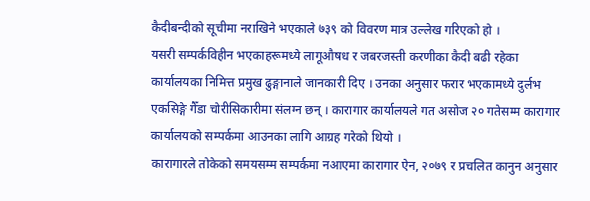कैदीबन्दीको सूचीमा नराखिने भएकाले ७३९ को विवरण मात्र उल्लेख गरिएको हो ।
यसरी सम्पर्कविहीन भएकाहरूमध्ये लागूऔषध र जबरजस्ती करणीका कैदी बढी रहेका कार्यालयका निमित्त प्रमुख ढुङ्गानाले जानकारी दिए । उनका अनुसार फरार भएकामध्ये दुर्लभ एकसिङ्गे गैँडा चोरीसिकारीमा संलग्न छन् । कारागार कार्यालयले गत असोज २० गतेसम्म कारागार कार्यालयको सम्पर्कमा आउनका लागि आग्रह गरेको थियो ।
कारागारले तोकेको समयसम्म सम्पर्कमा नआएमा कारागार ऐन, २०७९ र प्रचलित कानुन अनुसार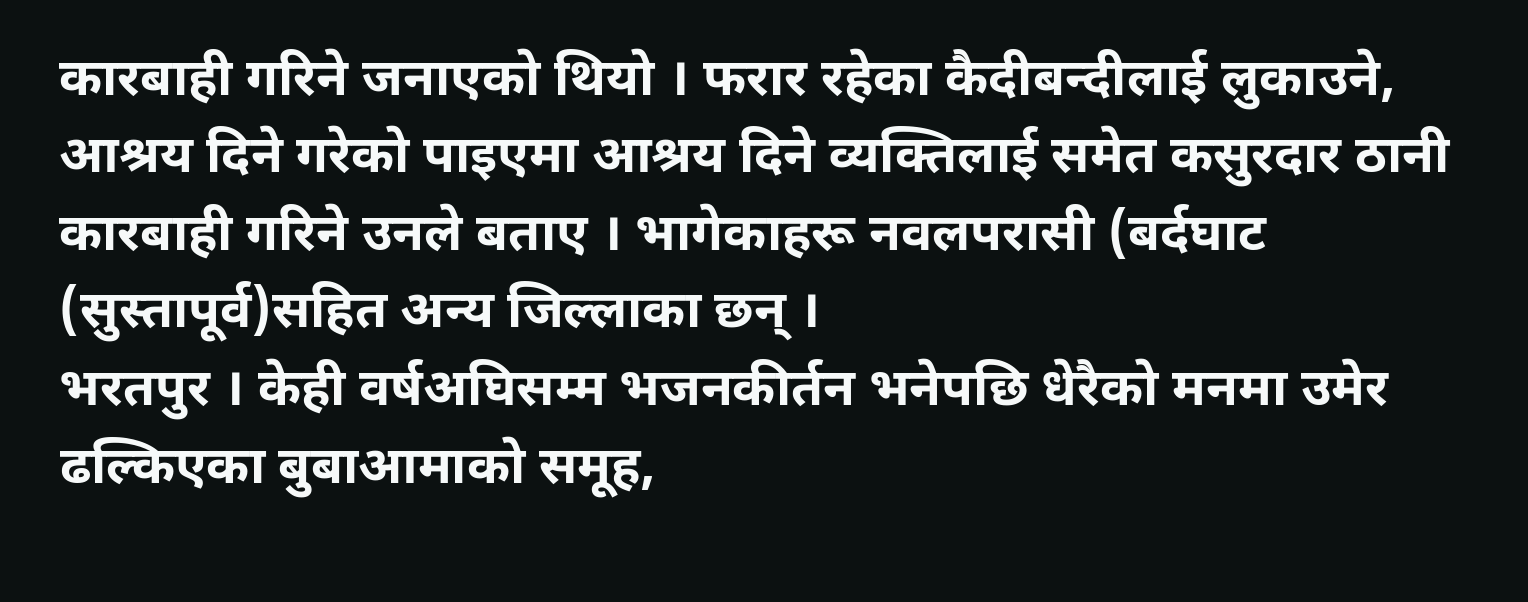कारबाही गरिने जनाएको थियो । फरार रहेका कैदीबन्दीलाई लुकाउने, आश्रय दिने गरेको पाइएमा आश्रय दिने व्यक्तिलाई समेत कसुरदार ठानी कारबाही गरिने उनले बताए । भागेकाहरू नवलपरासी (बर्दघाट (सुस्तापूर्व)सहित अन्य जिल्लाका छन् ।
भरतपुर । केही वर्षअघिसम्म भजनकीर्तन भनेपछि धेरैको मनमा उमेर ढल्किएका बुबाआमाको समूह,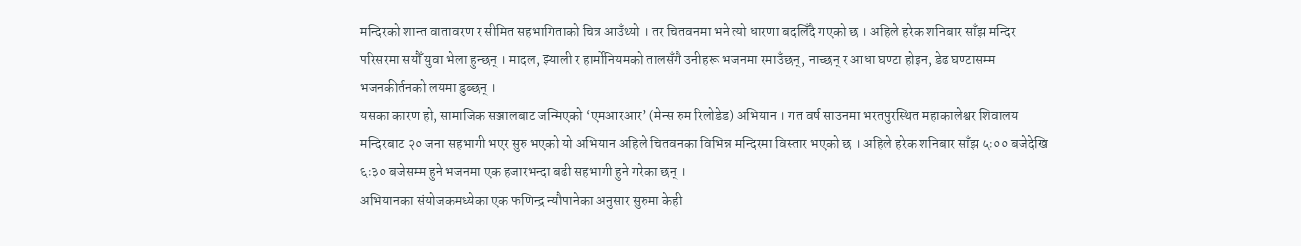मन्दिरको शान्त वातावरण र सीमित सहभागिताको चित्र आउँथ्यो । तर चितवनमा भने त्यो धारणा बदलिँदै गएको छ । अहिले हरेक शनिबार साँझ मन्दिर परिसरमा सयौँ युवा भेला हुन्छन् । मादल, झ्याली र हार्मोनियमको तालसँगै उनीहरू भजनमा रमाउँछन्, नाच्छन् र आधा घण्टा होइन, डेढ घण्टासम्म भजनकीर्तनको लयमा डुब्छन् ।
यसका कारण हो, सामाजिक सञ्जालबाट जन्मिएको ‘एमआरआर’ (मेन्स रुम रिलोडेड) अभियान । गत वर्ष साउनमा भरतपुरस्थित महाकालेश्वर शिवालय मन्दिरबाट २० जना सहभागी भएर सुरु भएको यो अभियान अहिले चितवनका विभिन्न मन्दिरमा विस्तार भएको छ । अहिले हरेक शनिबार साँझ ५ः०० बजेदेखि ६ः३० बजेसम्म हुने भजनमा एक हजारभन्दा बढी सहभागी हुने गरेका छन् ।
अभियानका संयोजकमध्येका एक फणिन्द्र न्यौपानेका अनुसार सुरुमा केही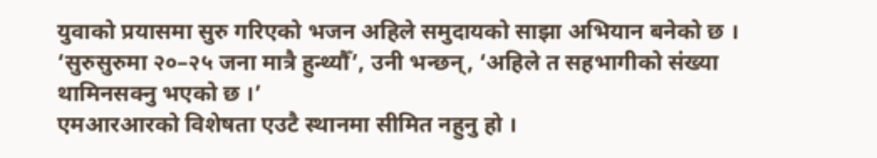युवाको प्रयासमा सुरु गरिएको भजन अहिले समुदायको साझा अभियान बनेको छ । ‘सुरुसुरुमा २०–२५ जना मात्रै हुन्थ्यौँ’, उनी भन्छन्, ‘अहिले त सहभागीको संख्या थामिनसक्नु भएको छ ।’
एमआरआरको विशेषता एउटै स्थानमा सीमित नहुनु हो ।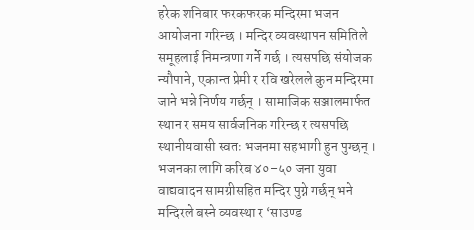हरेक शनिबार फरकफरक मन्दिरमा भजन आयोजना गरिन्छ । मन्दिर व्यवस्थापन समितिले समूहलाई निमन्त्रणा गर्ने गर्छ । त्यसपछि संयोजक न्यौपाने, एकान्त प्रेमी र रवि खरेलले कुन मन्दिरमा जाने भन्ने निर्णय गर्छन् । सामाजिक सञ्जालमार्फत स्थान र समय सार्वजनिक गरिन्छ र त्यसपछि स्थानीयवासी स्वतः भजनमा सहभागी हुन पुग्छन् ।
भजनका लागि करिब ४०–५० जना युवा वाद्यवादन सामग्रीसहित मन्दिर पुग्ने गर्छन् भने मन्दिरले बस्ने व्यवस्था र ‘साउण्ड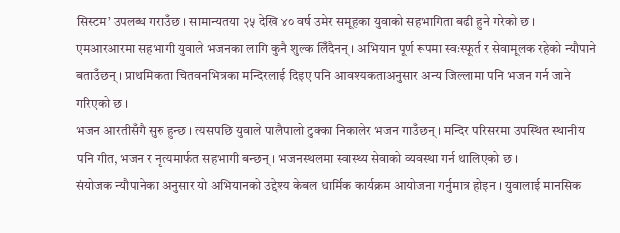सिस्टम’ उपलब्ध गराउँछ । सामान्यतया २५ देखि ४० वर्ष उमेर समूहका युवाको सहभागिता बढी हुने गरेको छ ।
एमआरआरमा सहभागी युवाले भजनका लागि कुनै शुल्क लिँदैनन् । अभियान पूर्ण रूपमा स्वःस्फूर्त र सेवामूलक रहेको न्यौपाने बताउँछन् । प्राथमिकता चितवनभित्रका मन्दिरलाई दिइए पनि आवश्यकताअनुसार अन्य जिल्लामा पनि भजन गर्न जाने गरिएको छ ।
भजन आरतीसँगै सुरु हुन्छ । त्यसपछि युवाले पालैपालो टुक्का निकालेर भजन गाउँछन् । मन्दिर परिसरमा उपस्थित स्थानीय पनि गीत, भजन र नृत्यमार्फत सहभागी बन्छन् । भजनस्थलमा स्वास्थ्य सेवाको व्यवस्था गर्न थालिएको छ ।
संयोजक न्यौपानेका अनुसार यो अभियानको उद्देश्य केबल धार्मिक कार्यक्रम आयोजना गर्नुमात्र होइन । युवालाई मानसिक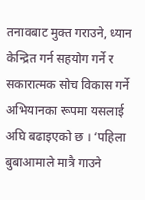तनावबाट मुक्त गराउने, ध्यान केन्द्रित गर्न सहयोग गर्ने र सकारात्मक सोच विकास गर्ने अभियानका रूपमा यसलाई अघि बढाइएको छ । ‘पहिला बुबाआमाले मात्रै गाउने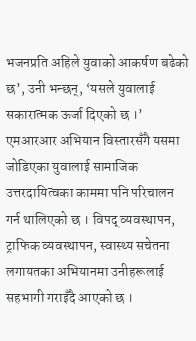भजनप्रति अहिले युवाको आकर्षण बढेको छ’, उनी भन्छन्, ‘यसले युवालाई सकारात्मक ऊर्जा दिएको छ ।’
एमआरआर अभियान विस्तारसँगै यसमा जोडिएका युवालाई सामाजिक उत्तरदायित्वका काममा पनि परिचालन गर्न थालिएको छ । विपद् व्यवस्थापन, ट्राफिक व्यवस्थापन, स्वास्थ्य सचेतना लगायतका अभियानमा उनीहरूलाई सहभागी गराइँदै आएको छ ।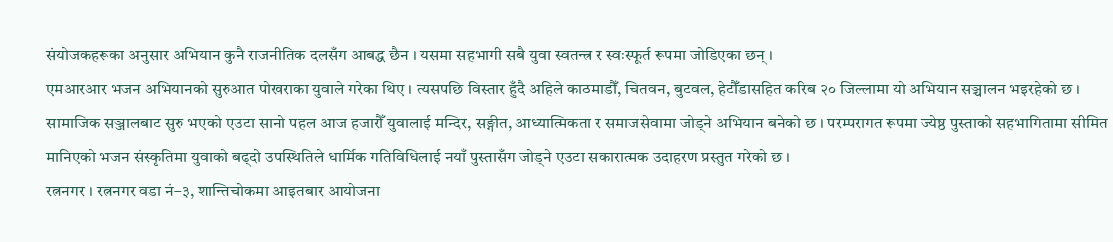संयोजकहरूका अनुसार अभियान कुनै राजनीतिक दलसँग आबद्ध छैन । यसमा सहभागी सबै युवा स्वतन्त्र र स्वःस्फूर्त रूपमा जोडिएका छन् ।
एमआरआर भजन अभियानको सुरुआत पोखराका युवाले गरेका थिए । त्यसपछि विस्तार हुँदै अहिले काठमाडौँ, चितवन, बुटवल, हेटौँडासहित करिब २० जिल्लामा यो अभियान सञ्चालन भइरहेको छ । सामाजिक सञ्जालबाट सुरु भएको एउटा सानो पहल आज हजारौँ युवालाई मन्दिर, सङ्गीत, आध्यात्मिकता र समाजसेवामा जोड्ने अभियान बनेको छ । परम्परागत रूपमा ज्येष्ठ पुस्ताको सहभागितामा सीमित मानिएको भजन संस्कृतिमा युवाको बढ्दो उपस्थितिले धार्मिक गतिविधिलाई नयाँ पुस्तासँग जोड्ने एउटा सकारात्मक उदाहरण प्रस्तुत गरेको छ ।
रत्ननगर । रत्ननगर वडा नं–३, शान्तिचोकमा आइतबार आयोजना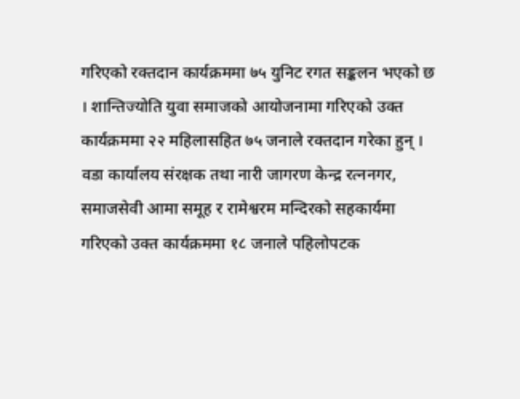गरिएको रक्तदान कार्यक्रममा ७५ युनिट रगत सङ्कलन भएको छ । शान्तिज्योति युवा समाजको आयोजनामा गरिएको उक्त कार्यक्रममा २२ महिलासहित ७५ जनाले रक्तदान गरेका हुन् ।
वडा कार्यालय संरक्षक तथा नारी जागरण केन्द्र रत्ननगर, समाजसेवी आमा समूह र रामेश्वरम मन्दिरको सहकार्यमा गरिएको उक्त कार्यक्रममा १८ जनाले पहिलोपटक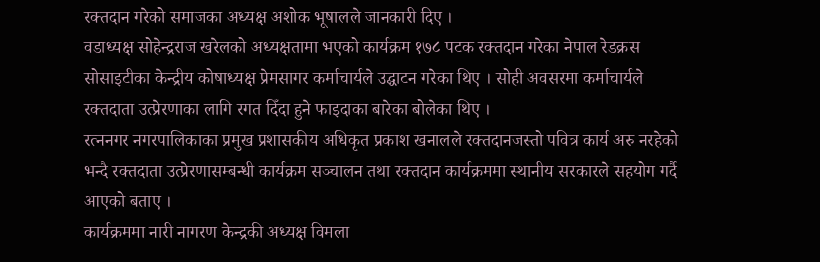रक्तदान गरेको समाजका अध्यक्ष अशोक भूषालले जानकारी दिए ।
वडाध्यक्ष सोहेन्द्रराज खरेलको अध्यक्षतामा भएको कार्यक्रम १७८ पटक रक्तदान गरेका नेपाल रेडक्रस सोसाइटीका केन्द्रीय कोषाध्यक्ष प्रेमसागर कर्माचार्यले उद्घाटन गरेका थिए । सोही अवसरमा कर्माचार्यले रक्तदाता उत्प्रेरणाका लागि रगत दिँदा हुने फाइदाका बारेका बोलेका थिए ।
रत्ननगर नगरपालिकाका प्रमुख प्रशासकीय अधिकृत प्रकाश खनालले रक्तदानजस्तो पवित्र कार्य अरु नरहेको भन्दै रक्तदाता उत्प्रेरणासम्बन्धी कार्यक्रम सञ्चालन तथा रक्तदान कार्यक्रममा स्थानीय सरकारले सहयोग गर्दै आएको बताए ।
कार्यक्रममा नारी नागरण केन्द्रकी अध्यक्ष विमला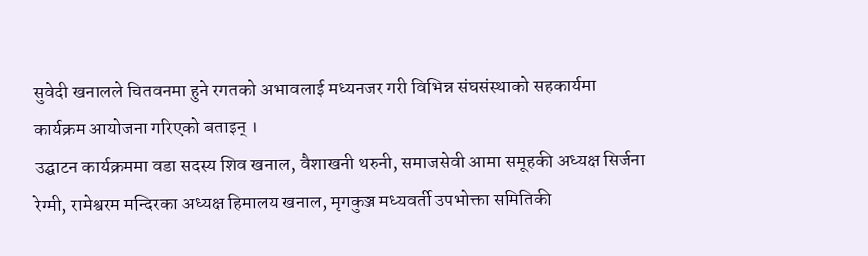सुवेदी खनालले चितवनमा हुने रगतको अभावलाई मध्यनजर गरी विभिन्न संघसंस्थाको सहकार्यमा कार्यक्रम आयोजना गरिएको बताइन् ।
उद्घाटन कार्यक्रममा वडा सदस्य शिव खनाल, वैशाखनी थरुनी, समाजसेवी आमा समूहकी अध्यक्ष सिर्जना रेग्मी, रामेश्वरम मन्दिरका अध्यक्ष हिमालय खनाल, मृगकुञ्ज मध्यवर्ती उपभोक्ता समितिकी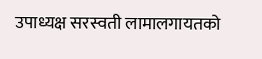उपाध्यक्ष सरस्वती लामालगायतको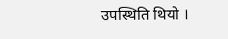उपस्थिति थियो ।